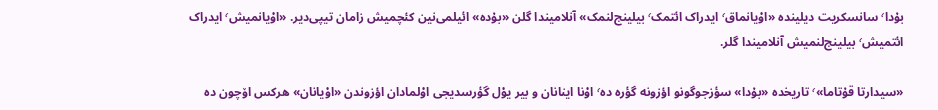بۇدا٬ سانسکریت دیلینده «اوْیانماق٬ ایدراک ائتمک٬ بیلینج‌لنمک» آنلامیندا گلن «بۇده» ائیلمی‌نین کئچمیش زامان تیپی‌دیر. «اوْیانمیش٬ ایدراک ائتمیش٬ بیلینج‌لنمیش آنلامیندا گلر.

«سیدارتا قۇتاما»٬ تاریخده «بۇدا» سؤزجوگونو اؤزونه گؤره ده٬ اوْنا اینانان و بیر یوْل گؤرسدیجی اوْلمادان اؤزوندن «اوْیانان» هرکس اۆچون ده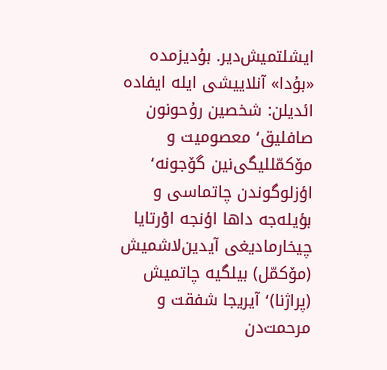ایشلتمیش‌دیر. بۇدیزمده «بۇدا» آنلاییشی ایله ایفاده ائدیلن: شخصین رۇحونون صافلیق٬ معصومیت و مۆکمّللیگی‌نین گۆجونه٬ اؤزلوگوندن چاتماسی و بؤیله‌جه داها اؤنجه اوْرتایا چیخارمادیغی آیدین‌لاشمیش (مۆکمّل) بیلگیه چاتمیش (پراژنا)٬ آیریجا شفقت و مرحمت‌دن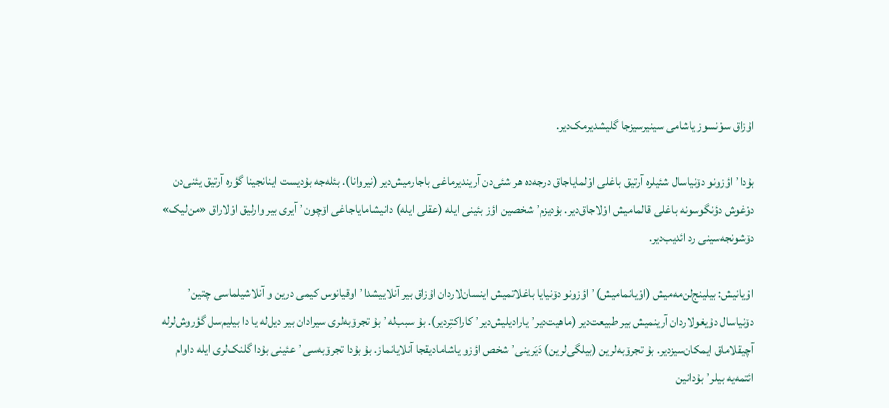اۇزاق سوْنسوز یاشامی سینیرسیزجا گلیشدیرمک‌دیر.

بۇدا٬ اؤزونو دۆنیاسال شئیلره آرتیق باغلی اوْلمایاجاق درجه‌ده هر شئی‌دن آریندیرماغی باجارمیش‌دیر (نیروانا). بئله‌جه بۇدیست اینانجینا گؤره آرتیق یئنی‌دن دوْغوش دؤنگوسونه باغلی قالمامیش اوْلاجاق‌دیر. بۇدیزم٬ شخصین اؤز بئینی ایله (عقلی ایله) دانیشامایاجاغی اۆچون٬ آیری بیر وارلیق اوْلاراق «من‌لیک» دۆشونجه‌سینی رد ائدیب‌دیر.

اوْیانیش: بیلینج‌لن‌مه‌میش (اوْیانمامیش)٬ اؤزونو دۆنیایا باغلاتمیش اینسان‌لاردان اۇزاق بیر آنلاییشدا٬ اوقیانوس کیمی درین و آنلاشیلماسی چتین٬ دۆنیاسال دۇیغولاردان آرینمیش بیر طبیعت‌دیر (ماهیت‌دیر٬ یارادیلیش‌دیر٬ کاراکتِردیر). بۇ سبب‌له٬ بۇ تجرۆبه‌لری سیرادان بیر دیل‌له یا دا بیلیم‌سل گؤروش‌لرله آچیقلاماق ایمکان‌سیزدیر. بۇ تجرۆبه‌لرین (بیلگی‌لرین) دَیَرینی٬ شخص اؤزو یاشامادیقجا آنلایانماز. بۇ بۇدا تجرۆبه‌سی٬ عئینی بۇدا گلنک‌لری ایله داوام ائتمه‌یه بیلر٬ بۇدانین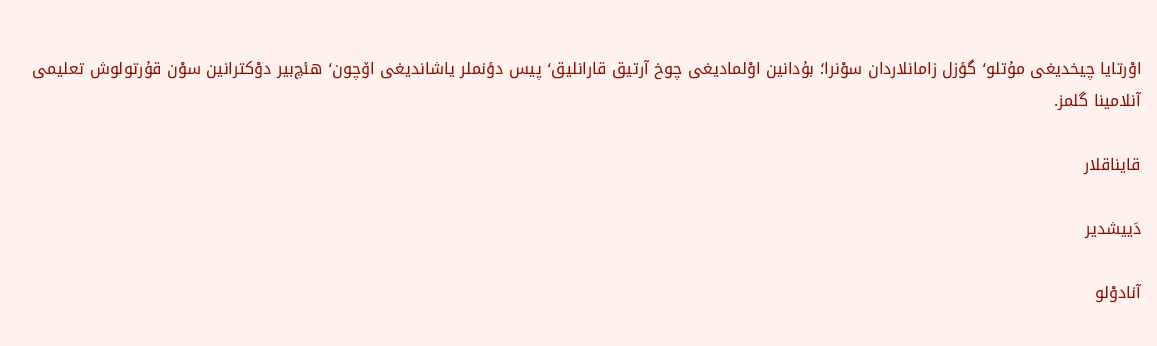اوْرتایا چیخدیغی مۇتلو٬ گؤزل زامانلاردان سوْنرا؛ بۇدانین اوْلمادیغی چوخ آرتیق قارانلیق٬ پیس دؤنملر یاشاندیغی اۆچون٬ هئچ‌بیر دوْکترانین سوْن قۇرتولوش تعلیمی آنلامینا گلمز.

قایناقلار

دَییشدیر

آنادوْلو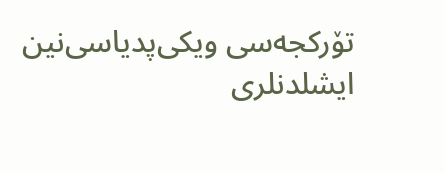تۆرکجه‌سی ویکی‌پدیاسی‌نین ایشلدنلری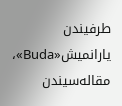طرفیندن یارانمیش«Buda»، مقاله‌سیندن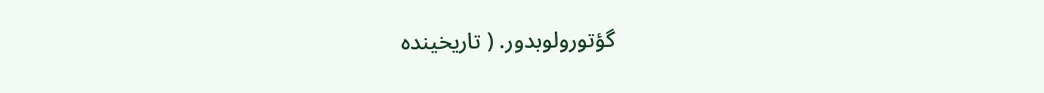گؤتورولوبدور. ( تاریخینده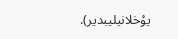یوْخلانیلیبدیر).